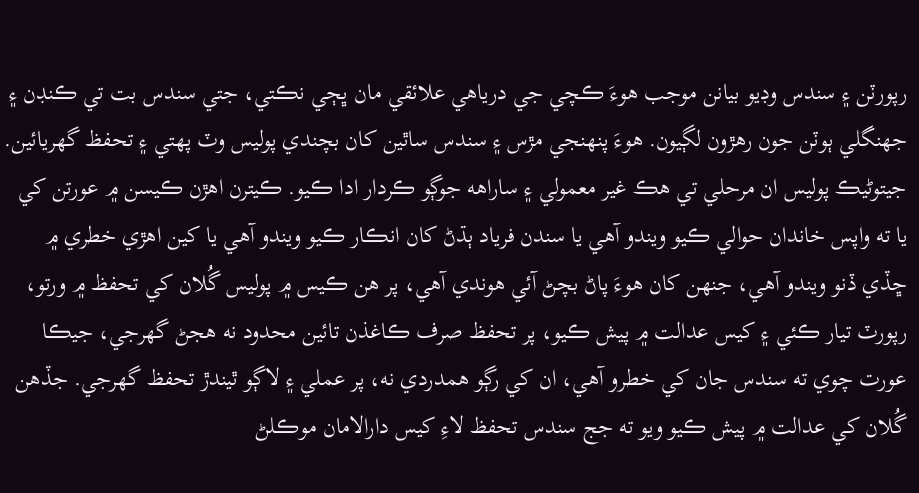رپورٽن ۽ سندس وڊيو بيانن موجب هوءَ ڪچي جي درياھي علائقي مان ڀڄي نڪتي، جتي سندس بت تي ڪنڊن ۽ جهنگلي ٻوٽن جون رھڙون لڳيون. هوءَ پنهنجي مڙس ۽ سندس ساٿين کان بچندي پوليس وٽ پهتي ۽ تحفظ گهريائين. جيتوڻيڪ پوليس ان مرحلي تي هڪ غير معمولي ۽ ساراهه جوڳو ڪردار ادا ڪيو. ڪيترن اهڙن ڪيسن ۾ عورتن کي يا ته واپس خاندان حوالي ڪيو ويندو آهي يا سندن فرياد ٻڌڻ کان انڪار ڪيو ويندو آهي يا کين اهڙي خطري ۾ ڇڏي ڏنو ويندو آهي، جنهن کان هوءَ پاڻ بچڻ آئي هوندي آهي، پر هن ڪيس ۾ پوليس گُلان کي تحفظ ۾ ورتو، رپورٽ تيار ڪئي ۽ کيس عدالت ۾ پيش ڪيو، پر تحفظ صرف ڪاغذن تائين محدود نه هجڻ گهرجي، جيڪا عورت چوي ته سندس جان کي خطرو آهي، ان کي رڳو همدردي نه، پر عملي ۽ لاڳو ٿيندڙ تحفظ گهرجي. جڏهن گُلان کي عدالت ۾ پيش ڪيو ويو ته جج سندس تحفظ لاءِ کيس دارالامان موڪلڻ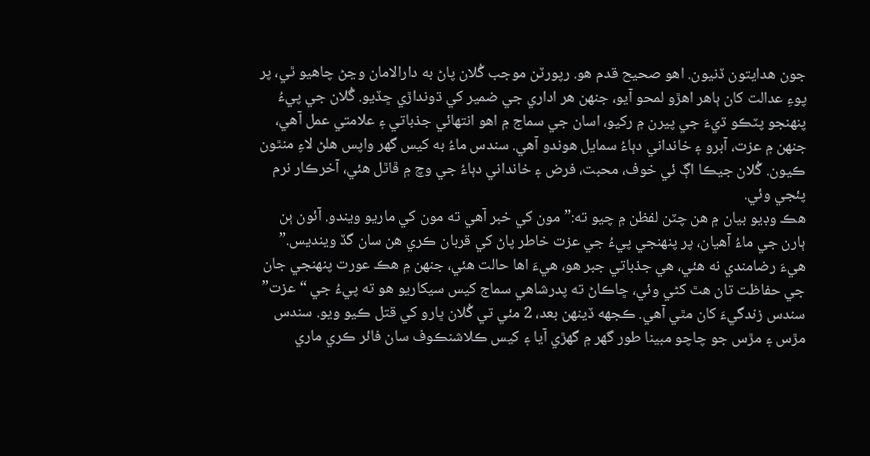جون هدايتون ڏنيون. اهو صحيح قدم هو. رپورٽن موجب گُلان پاڻ به دارالامان وڃڻ چاهيو ٿي، پر پوءِ عدالت کان ٻاهر اهڙو لمحو آيو، جنھن هر اداري جي ضمير کي ڌونداڙي ڇڏيو. گُلان جي پيءُ پنهنجو پٽڪو ڌيءَ جي پيرن ۾ رکيو، اسان جي سماج ۾ اهو انتهائي جذباتي ۽ علامتي عمل آهي، جنهن ۾ عزت، آبرو ۽ خانداني دٻاءُ سمايل هوندو آهي. سندس ماءُ به کيس گهر واپس هلڻ لاءِ منٿون ڪيون. گُلان جيڪا اڳ ئي خوف، محبت، فرض ۽ خانداني دٻاءُ جي وچ ۾ ڦاٿل هئي، آخرڪار نرم پئجي وئي.
هڪ وڊيو بيان ۾ هن چٽن لفظن ۾ چيو ته:”مون کي خبر آهي ته مون کي ماريو ويندو. آئون ٻن ٻارن جي ماءُ آهيان، پر پنهنجي پيءُ جي عزت خاطر پاڻ کي قربان ڪري هن سان گڏ وينديس.” هيءَ رضامندي نه هئي، هي جذباتي جبر هو، هيءَ اها حالت هئي، جنهن ۾ هڪ عورت پنهنجي جان جي حفاظت تان هٿ کڻي وئي، ڇاڪاڻ ته پدرشاهي سماج کيس سيکاريو هو ته پيءُ جي “عزت” سندس زندگيءَ کان مٿي آهي. ڪجهه ڏينهن بعد، 2 مئي تي گُلان ڀارو کي قتل ڪيو ويو. سندس مڙس ۽ مڙس جو چاچو مبينا طور گهر ۾ گهڙي آيا ۽ کيس ڪلاشنڪوف سان فائر ڪري ماري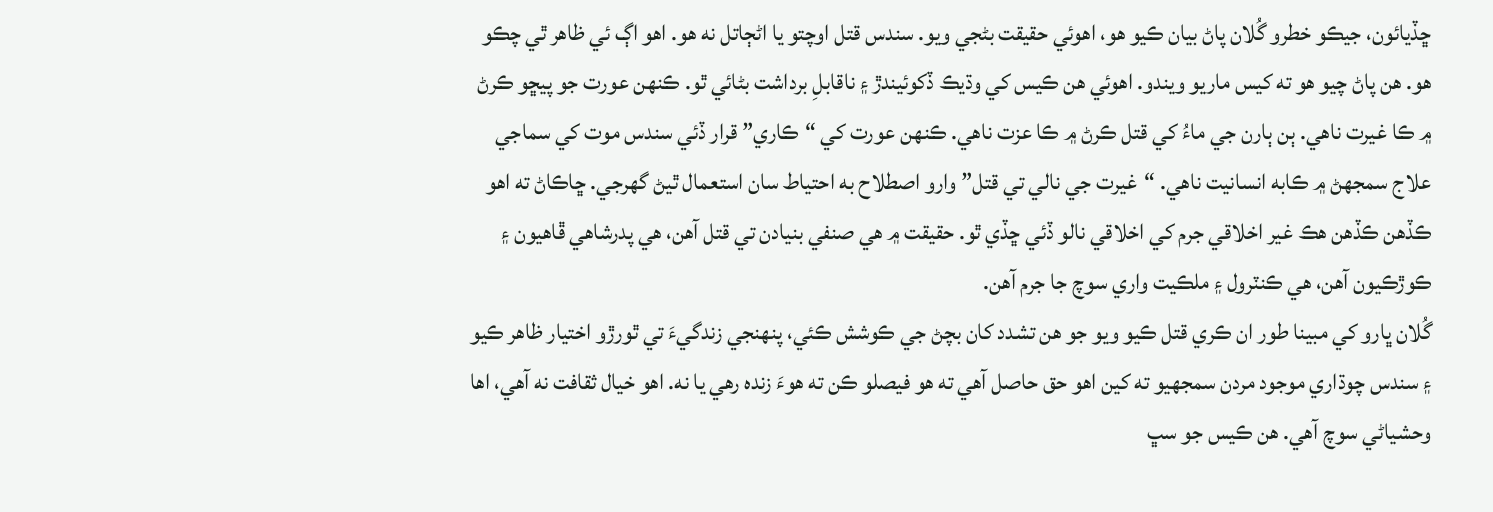ڇڏيائون، جيڪو خطرو گُلان پاڻ بيان ڪيو هو، اهوئي حقيقت بڻجي ويو. سندس قتل اوچتو يا اڻڄاتل نه هو. اهو اڳ ئي ظاهر ٿي چڪو هو. هن پاڻ چيو هو ته کيس ماريو ويندو. اهوئي هن ڪيس کي وڌيڪ ڏکوئيندڙ ۽ ناقابلِ برداشت بڻائي ٿو. ڪنهن عورت جو پيڇو ڪرڻ ۾ ڪا غيرت ناهي. ٻن ٻارن جي ماءُ کي قتل ڪرڻ ۾ ڪا عزت ناهي. ڪنهن عورت کي “ڪاري” قرار ڏئي سندس موت کي سماجي علاج سمجهڻ ۾ ڪابه انسانيت ناهي. “غيرت جي نالي تي قتل” وارو اصطلاح به احتياط سان استعمال ٿيڻ گهرجي. ڇاڪاڻ ته اهو ڪڏهن ڪڏهن هڪ غير اخلاقي جرم کي اخلاقي نالو ڏئي ڇڏي ٿو. حقيقت ۾ هي صنفي بنيادن تي قتل آهن، هي پدرشاهي ڦاھيون ۽ ڪوڙڪيون آهن، هي ڪنٽرول ۽ ملڪيت واري سوچ جا جرم آهن.
گُلان ڀارو کي مبينا طور ان ڪري قتل ڪيو ويو جو هن تشدد کان بچڻ جي ڪوشش ڪئي، پنهنجي زندگيءَ تي ٿورڙو اختيار ظاهر ڪيو ۽ سندس چوڌاري موجود مردن سمجهيو ته کين اهو حق حاصل آهي ته هو فيصلو ڪن ته هوءَ زنده رهي يا نه. اهو خيال ثقافت نه آهي، اها وحشياڻي سوچ آهي. هن ڪيس جو سڀ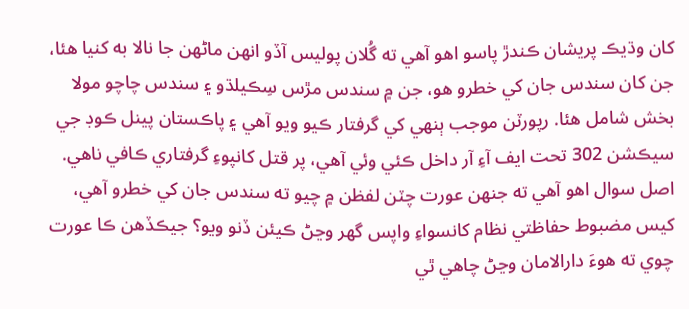کان وڌيڪ پريشان ڪندڙ پاسو اهو آهي ته گُلان پوليس آڏو انهن ماڻهن جا نالا به کنيا هئا، جن کان سندس جان کي خطرو هو، جن ۾ سندس مڙس سِڪيلڌو ۽ سندس چاچو مولا بخش شامل هئا. رپورٽن موجب ٻنهي کي گرفتار ڪيو ويو آهي ۽ پاڪستان پينل ڪوڊ جي سيڪشن 302 تحت ايف آءِ آر داخل ڪئي وئي آهي، پر قتل کانپوءِ گرفتاري ڪافي ناهي. اصل سوال اهو آهي ته جنهن عورت چٽن لفظن ۾ چيو ته سندس جان کي خطرو آهي، کيس مضبوط حفاظتي نظام کانسواءِ واپس گهر وڃڻ ڪيئن ڏنو ويو؟ جيڪڏهن ڪا عورت چوي ته هوءَ دارالامان وڃڻ چاهي ٿي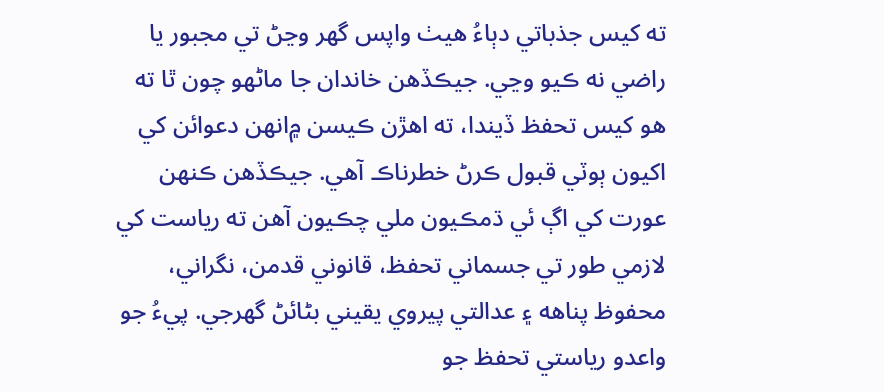ته کيس جذباتي دٻاءُ هيٺ واپس گهر وڃڻ تي مجبور يا راضي نه ڪيو وڃي. جيڪڏهن خاندان جا ماڻهو چون ٿا ته هو کيس تحفظ ڏيندا، ته اهڙن ڪيسن ۾انهن دعوائن کي اکيون ٻوٽي قبول ڪرڻ خطرناڪ آهي. جيڪڏهن ڪنهن عورت کي اڳ ئي ڌمڪيون ملي چڪيون آهن ته رياست کي لازمي طور تي جسماني تحفظ، قانوني قدمن، نگراني، محفوظ پناهه ۽ عدالتي پيروي يقيني بڻائڻ گهرجي. پيءُ جو واعدو رياستي تحفظ جو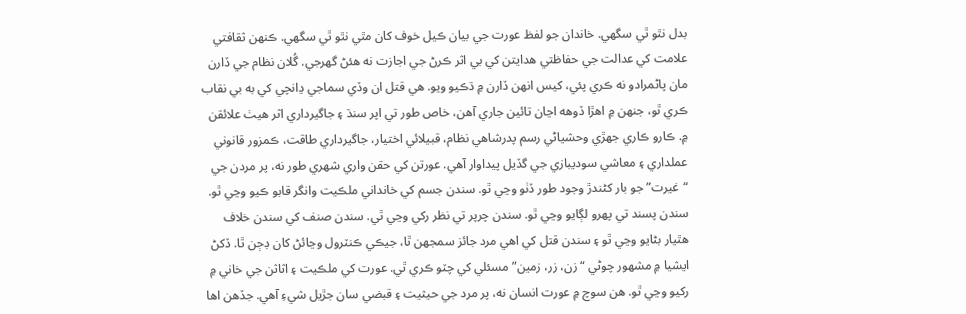بدل نٿو ٿي سگهي. خاندان جو لفظ عورت جي بيان ڪيل خوف کان مٿي نٿو ٿي سگهي. ڪنهن ثقافتي علامت کي عدالت جي حفاظتي هدايتن کي بي اثر ڪرڻ جي اجازت نه هئڻ گهرجي. گُلان نظام جي ڏارن مان پاڻمرادو نه ڪري پئي، کيس انهن ڏارن ۾ ڌڪيو ويو. هي قتل ان وڏي سماجي ڍانچي کي به بي نقاب ڪري ٿو، جنهن ۾ اهڙا ڏوهه اڃان تائين جاري آهن، خاص طور تي اپر سنڌ ۽ جاگيرداري اثر هيٺ علائقن ۾. ڪارو ڪاري جهڙي وحشياڻي رسم پدرشاهي نظام، قبيلائي اختيار، جاگيرداري طاقت، ڪمزور قانوني عملداري ۽ معاشي سوديبازي جي گڏيل پيداوار آهي. عورتن کي حقن واري شهري طور نه، پر مردن جي “غيرت” جو بار کڻندڙ وجود طور ڏٺو وڃي ٿو. سندن جسم کي خانداني ملڪيت وانگر قابو ڪيو وڃي ٿو. سندن پسند تي پهرو لڳايو وڃي ٿو. سندن چرپر تي نظر رکي وڃي ٿي. سندن صنف کي سندن خلاف هٿيار بڻايو وڃي ٿو ۽ سندن قتل کي اهي مرد جائز سمجهن ٿا، جيڪي ڪنٽرول وڃائڻ کان ڊڄن ٿا. ڏکڻ ايشيا ۾ مشهور چوڻي “زن، زر، زمين” مسئلي کي چٽو ڪري ٿي. عورت کي ملڪيت ۽ اثاثن جي خاني ۾ رکيو وڃي ٿو. هن سوچ ۾ عورت انسان نه، پر مرد جي حيثيت ۽ قبضي سان جڙيل شيءِ آهي. جڏهن اها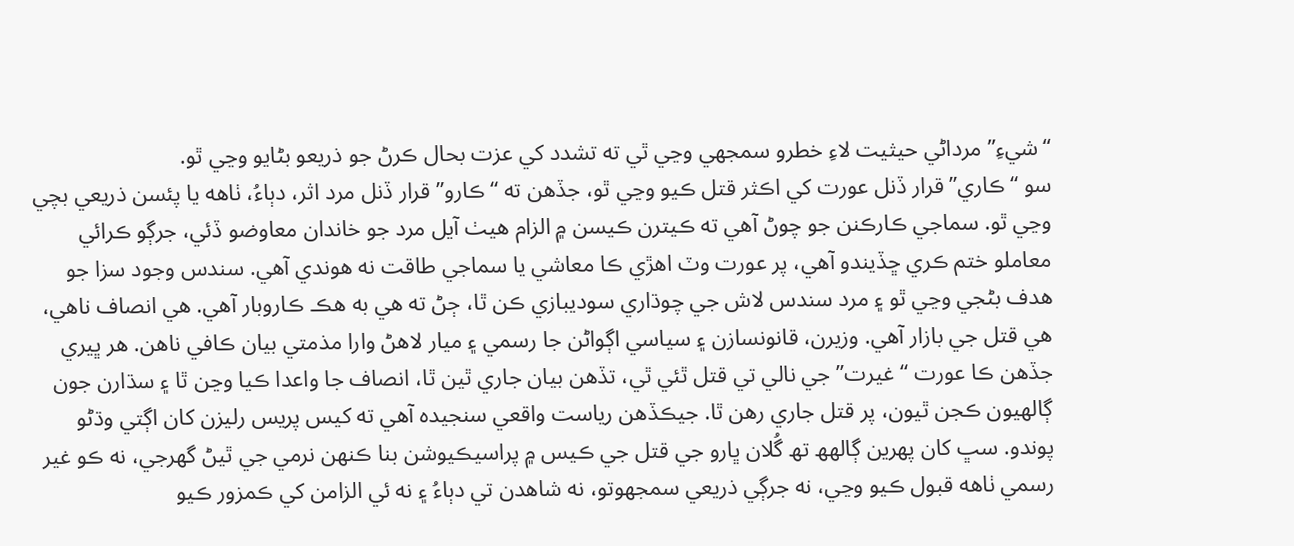“شيءِ” مرداڻي حيثيت لاءِ خطرو سمجهي وڃي ٿي ته تشدد کي عزت بحال ڪرڻ جو ذريعو بڻايو وڃي ٿو.
سو “ڪاري” قرار ڏنل عورت کي اڪثر قتل ڪيو وڃي ٿو، جڏهن ته “ڪارو” قرار ڏنل مرد اثر، دٻاءُ، ٺاهه يا پئسن ذريعي بچي وڃي ٿو. سماجي ڪارڪنن جو چوڻ آهي ته ڪيترن ڪيسن ۾ الزام هيٺ آيل مرد جو خاندان معاوضو ڏئي، جرڳو ڪرائي معاملو ختم ڪري ڇڏيندو آهي، پر عورت وٽ اهڙي ڪا معاشي يا سماجي طاقت نه هوندي آهي. سندس وجود سزا جو ھدف بڻجي وڃي ٿو ۽ مرد سندس لاش جي چوڌاري سوديبازي ڪن ٿا، ڄڻ ته هي به هڪ ڪاروبار آهي. هي انصاف ناهي، هي قتل جي بازار آهي. وزيرن، قانونسازن ۽ سياسي اڳواڻن جا رسمي ۽ ميار لاھڻ وارا مذمتي بيان ڪافي ناهن. هر ڀيري جڏهن ڪا عورت “غيرت” جي نالي تي قتل ٿئي ٿي، تڏهن بيان جاري ٿين ٿا، انصاف جا واعدا ڪيا وڃن ٿا ۽ سڌارن جون ڳالهيون ڪجن ٿيون، پر قتل جاري رهن ٿا. جيڪڏهن رياست واقعي سنجيده آهي ته کيس پريس رليزن کان اڳتي وڌڻو پوندو. سڀ کان پھرين ڳالھھ تھ گُلان ڀارو جي قتل جي ڪيس ۾ پراسيڪيوشن بنا ڪنهن نرمي جي ٿيڻ گهرجي، نه ڪو غير رسمي ٺاهه قبول ڪيو وڃي، نه جرڳي ذريعي سمجھوتو، نه شاهدن تي دٻاءُ ۽ نه ئي الزامن کي ڪمزور ڪيو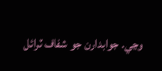وڃي. جوابدارن جو شفاف ٽرائل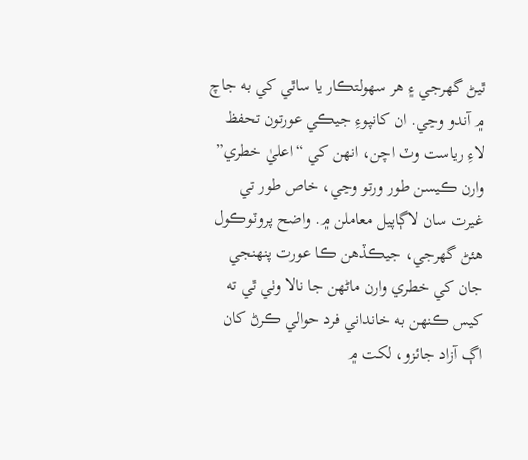ٿيڻ گهرجي ۽ هر سهولتڪار يا ساٿي کي به جاچ ۾ آندو وڃي. ان کانپوءِ جيڪي عورتون تحفظ لاءِ رياست وٽ اچن، انهن کي “اعليٰ خطري” وارن ڪيسن طور ورتو وڃي، خاص طور تي غيرت سان لاڳاپيل معاملن ۾. واضح پروٽوڪول هئڻ گهرجي، جيڪڏهن ڪا عورت پنهنجي جان کي خطري وارن ماڻهن جا نالا وٺي ٿي ته کيس ڪنهن به خانداني فرد حوالي ڪرڻ کان اڳ آزاد جائزو، لکت ۾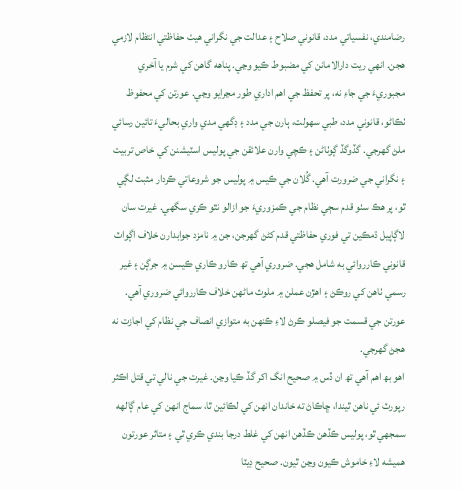رضامندي، نفسياتي مدد، قانوني صلاح ۽ عدالت جي نگراني هيٺ حفاظتي انتظام لازمي هجن. انھي ريت دارالامانن کي مضبوط ڪيو وڃي. پناهه گاهن کي شرم يا آخري مجبوريءَ جي جاءِ نه، پر تحفظ جي اهم اداري طور مڃرايو وڃي. عورتن کي محفوظ ٺڪاڻو، قانوني مدد، طبي سهولت، ٻارن جي مدد ۽ ڊگهي مدي واري بحاليءَ تائين رسائي ملڻ گهرجي. گڏوگڏ ڳوٺاڻن ۽ ڪچي وارن علائقن جي پوليس اسٽيشنن کي خاص تربيت ۽ نگراني جي ضرورت آهي. گُلان جي ڪيس ۾ پوليس جو شروعاتي ڪردار مثبت لڳي ٿو، پر هڪ سٺو قدم سڄي نظام جي ڪمزوريءَ جو ازالو نٿو ڪري سگهي. غيرت سان لاڳاپيل ڌمڪين تي فوري حفاظتي قدم کڻڻ گهرجن، جن ۾ نامزد جوابدارن خلاف اڳواٽ قانوني ڪارروائي به شامل هجي. ضروري آھي تھ ڪارو ڪاري ڪيسن ۾ جرڳن ۽ غير رسمي ٺاهن کي روڪڻ ۽ اهڙن عملن ۾ ملوث ماڻهن خلاف ڪارروائي ضروري آهي. عورتن جي قسمت جو فيصلو ڪرڻ لاءِ ڪنهن به متوازي انصاف جي نظام کي اجازت نه هجڻ گهرجي.
اھو بھ اھم آھي تھ ان ڏس ۾ صحيح انگ اکر گڏ ڪيا وڃن. غيرت جي نالي تي قتل اڪثر رپورٽ ئي ناهن ٿيندا، ڇاڪاڻ ته خاندان انهن کي لڪائين ٿا، سماج انهن کي عام ڳالهه سمجهي ٿو، پوليس ڪڏهن ڪڏهن انهن کي غلط درجا بندي ڪري ٿي ۽ متاثر عورتون هميشه لاءِ خاموش ڪيون وڃن ٿيون. صحيح ڊيٽا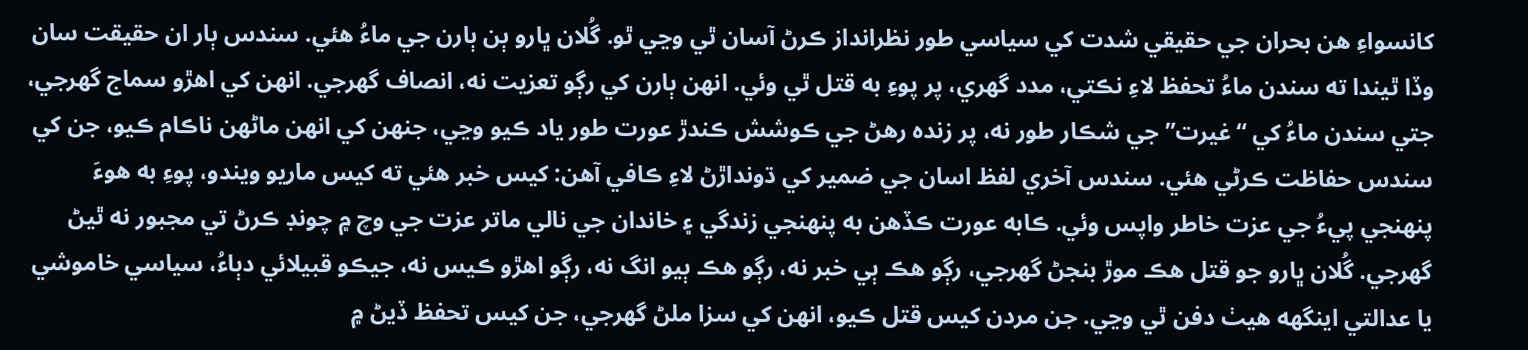کانسواءِ هن بحران جي حقيقي شدت کي سياسي طور نظرانداز ڪرڻ آسان ٿي وڃي ٿو. گُلان ڀارو ٻن ٻارن جي ماءُ هئي. سندس ٻار ان حقيقت سان وڏا ٿيندا ته سندن ماءُ تحفظ لاءِ نڪتي، مدد گهري، پر پوءِ به قتل ٿي وئي. انهن ٻارن کي رڳو تعزيت نه، انصاف گهرجي. انهن کي اهڙو سماج گهرجي، جتي سندن ماءُ کي “غيرت” جي شڪار طور نه، پر زنده رهڻ جي ڪوشش ڪندڙ عورت طور ياد ڪيو وڃي، جنهن کي انهن ماڻهن ناڪام ڪيو، جن کي سندس حفاظت ڪرڻي هئي. سندس آخري لفظ اسان جي ضمير کي ڌونداڙڻ لاءِ ڪافي آهن: کيس خبر هئي ته کيس ماريو ويندو، پوءِ به هوءَ پنهنجي پيءُ جي عزت خاطر واپس وئي. ڪابه عورت ڪڏهن به پنهنجي زندگي ۽ خاندان جي نالي ماتر عزت جي وچ ۾ چونڊ ڪرڻ تي مجبور نه ٿيڻ گهرجي. گُلان ڀارو جو قتل هڪ موڙ بنجڻ گهرجي، رڳو هڪ ٻي خبر نه، رڳو هڪ ٻيو انگ نه، رڳو اهڙو ڪيس نه، جيڪو قبيلائي دٻاءُ، سياسي خاموشي يا عدالتي اينگھه هيٺ دفن ٿي وڃي. جن مردن کيس قتل ڪيو، انهن کي سزا ملڻ گهرجي، جن کيس تحفظ ڏيڻ ۾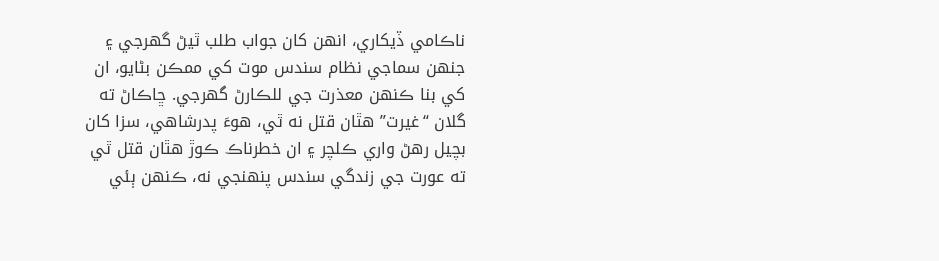ناڪامي ڏيکاري، انهن کان جواب طلب ٿيڻ گهرجي ۽ جنهن سماجي نظام سندس موت کي ممڪن بڻايو، ان کي بنا ڪنهن معذرت جي للڪارڻ گهرجي. ڇاڪاڻ ته گلان “غيرت” هٿان قتل نه ٿي، هوءَ پدرشاهي، سزا کان بچيل رهڻ واري ڪلچر ۽ ان خطرناڪ ڪوڙ هٿان قتل ٿي ته عورت جي زندگي سندس پنهنجي نه، ڪنهن ٻئي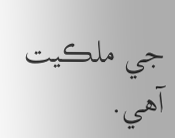جي ملڪيت آهي.